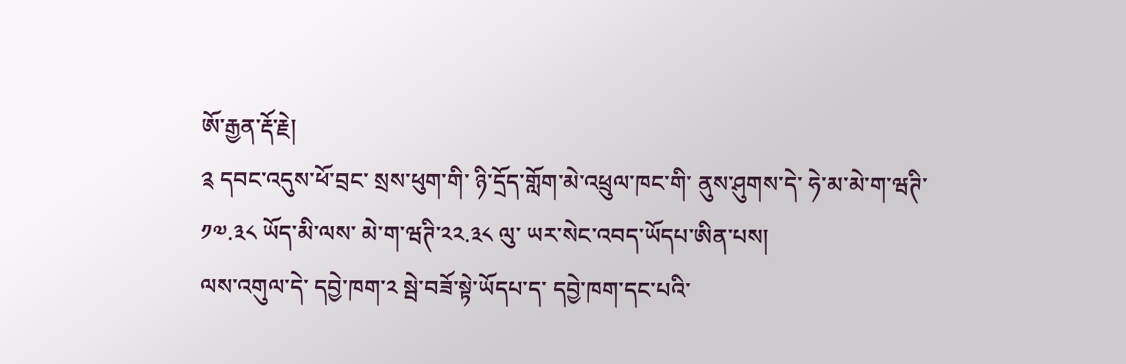ཨོ་རྒྱན་རྡོ་རྗེ།
༉ དབང་འདུས་ཕོ་བྲང་ སྲས་ཕུག་གི་ ཉི་དྲོད་གློག་མེ་འཕྲུལ་ཁང་གི་ ནུས་ཤུགས་དེ་ ཧེ་མ་མེ་ག་ཝཊི་༡༧.༣༨ ཡོད་མི་ལས་ མེ་ག་ཝཊི་༢༢.༣༨ ལུ་ ཡར་སེང་འབད་ཡོདཔ་ཨིན་པས།
ལས་འགུལ་དེ་ དབྱེ་ཁག་༢ སྦེ་བཟོ་སྟེ་ཡོདཔ་ད་ དབྱེ་ཁག་དང་པའི་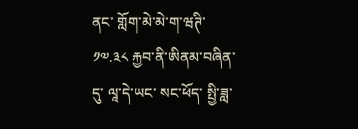ནང་ གློག་མེ་མེ་ག་ཝཊི་༡༧.༣༨ རྐྱབ་ནི་ཨིནམ་བཞིན་དུ་ ལཱ་དེ་ཡང་ སང་ཕོད་ སྤྱི་ཟླ་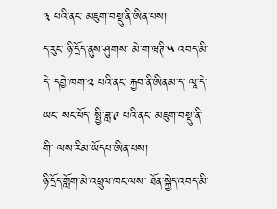༣ པའི་ནང་ མཇུག་བསྡུ་ནི་ཨིན་པས།
ད་རུང་ ཉི་དྲོད་ནུས་ཤུགས་ མེ་ག་ཝཊི་༥ འབད་མི་དེ་ དབྱེ་ཁག་༢ པའི་ནང་ རྐྱབ་ནི་ཨིནམ་ད་ ལཱ་དེ་ཡང་ སང་ཕོད་ སྤྱི་ཟླ་༩ པའི་ནང་ མཇུག་བསྡུ་ནི་གི་ ལས་རིམ་ཡོདཔ་ཨིན་པས།
ཉི་དྲོད་གློག་མེ་འཕྲུལ་ཁང་ལས་ ཐོན་སྐྱེད་འབད་མི་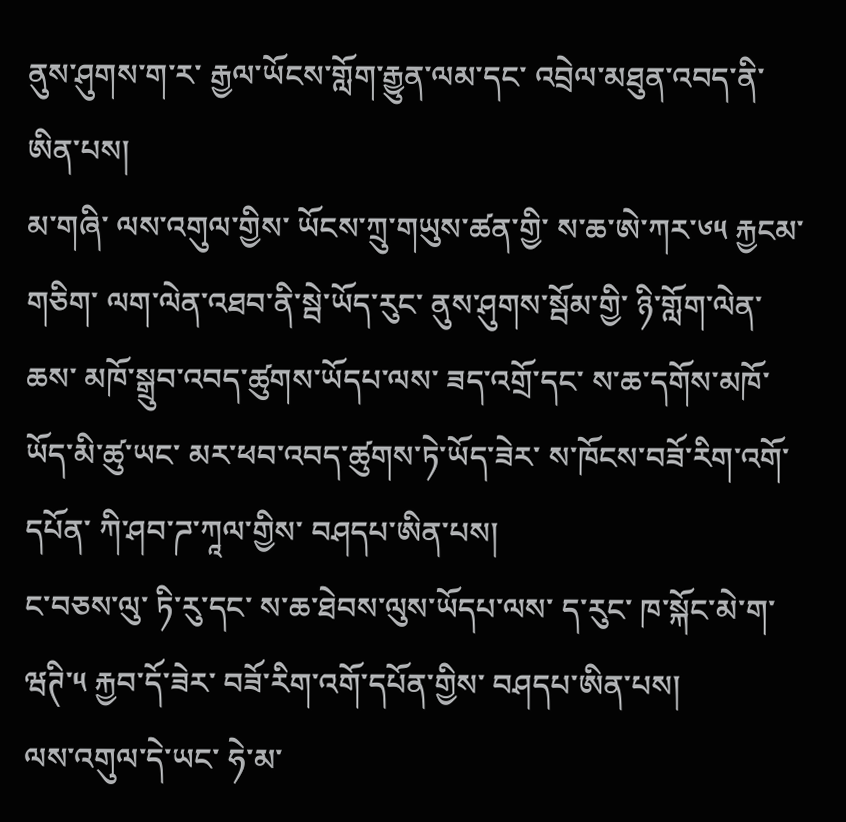ནུས་ཤུགས་ག་ར་ རྒྱལ་ཡོངས་གློག་རྒྱུན་ལམ་དང་ འབྲེལ་མཐུན་འབད་ནི་ཨིན་པས།
མ་གཞི་ ལས་འགུལ་གྱིས་ ཡོངས་ཀྲུ་གཡུས་ཚན་གྱི་ ས་ཆ་ཨེ་ཀར་༦༥ རྐྱངམ་གཅིག་ ལག་ལེན་འཐབ་ནི་སྦེ་ཡོད་རུང་ ནུས་ཤུགས་སྦོམ་གྱི་ ཉི་གློག་ལེན་ཆས་ མཁོ་སྒྲུབ་འབད་ཚུགས་ཡོདཔ་ལས་ ཟད་འགྲོ་དང་ ས་ཆ་དགོས་མཁོ་ཡོད་མི་ཚུ་ཡང་ མར་ཕབ་འབད་ཚུགས་ཏེ་ཡོད་ཟེར་ ས་ཁོངས་བཟོ་རིག་འགོ་དཔོན་ ཀི་ཤབ་ཌ་ཀཱལ་གྱིས་ བཤདཔ་ཨིན་པས།
ང་བཅས་ལུ་ ཏི་རུ་དང་ ས་ཆ་ཐེབས་ལུས་ཡོདཔ་ལས་ ད་རུང་ ཁ་སྐོང་མེ་ག་ཝཊི་༥ རྐྱབ་དོ་ཟེར་ བཟོ་རིག་འགོ་དཔོན་གྱིས་ བཤདཔ་ཨིན་པས།
ལས་འགུལ་དེ་ཡང་ ཧེ་མ་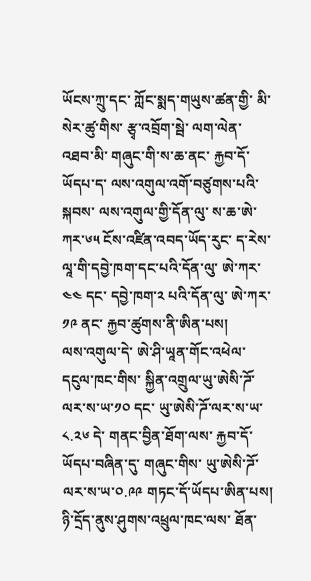ཡོངས་ཀྲུ་དང་ ཀློང་སྨད་གཡུས་ཚན་གྱི་ མི་སེར་ཚུ་གིས་ རྩྭ་འབྲོག་སྦེ་ ལག་ལེན་འཐབ་མི་ གཞུང་གི་ས་ཆ་ནང་ རྐྱབ་དོ་ཡོདཔ་ད་ ལས་འགུལ་འགོ་བཙུགས་པའི་སྐབས་ ལས་འགུལ་གྱི་དོན་ལུ་ ས་ཆ་ཨེ་ཀར་༦༥ ངོས་འཛིན་འབད་ཡོད་རུང་ ད་རེས་ ལཱ་གི་དབྱེ་ཁག་དང་པའི་དོན་ལུ་ ཨེ་ཀར་༤༤ དང་ དབྱེ་ཁག་༢ པའི་དོན་ལུ་ ཨེ་ཀར་༡༩ ནང་ རྐྱབ་ཚུགས་ནི་ཨིན་པས།
ལས་འགུལ་དེ་ ཨེ་ཤི་ཡཱན་གོང་འཕེལ་དངུལ་ཁང་གིས་ སྐྱིན་འགྲུལ་ཡུ་ཨེསི་ཌོ་ལར་ས་ཡ་༡༠ དང་ ཡུ་ཨེསི་ཌོ་ལར་ས་ཡ་༨.༢༦ དེ་ གནང་བྱིན་ཐོག་ལས་ རྐྱབ་དོ་ཡོདཔ་བཞིན་དུ་ གཞུང་གིས་ ཡུ་ཨེསི་ཌོ་ལར་ས་ཡ་༠.༩༩ གཏང་དོ་ཡོདཔ་ཨིན་པས།
ཉི་དྲོད་ནུས་ཤུགས་འཕྲུལ་ཁང་ལས་ ཐོན་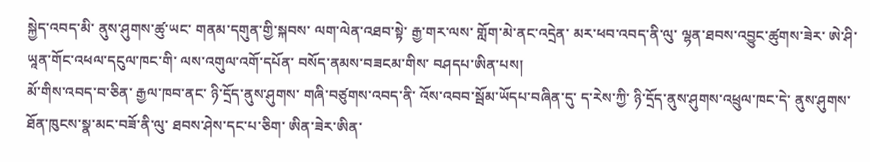སྐྱེད་འབད་མི་ ནུས་ཤུགས་ཚུ་ཡང་ གནམ་དགུན་གྱི་སྐབས་ ལག་ལེན་འཐབ་སྟེ་ རྒྱ་གར་ལས་ གློག་མེ་ནང་འདྲེན་ མར་ཕབ་འབད་ནི་ལུ་ ལྷན་ཐབས་འབྱུང་ཚུགས་ཟེར་ ཨེ་ཤི་ཡཱན་གོང་འཕལ་དངུལ་ཁང་གི་ ལས་འགུལ་འགོ་དཔོན་ བསོད་ནམས་བཟངམ་གིས་ བཤདཔ་ཨིན་པས།
མོ་གིས་འབད་བ་ཅིན་ རྒྱལ་ཁབ་ནང་ ཉི་དྲོད་ནུས་ཤུགས་ གཞི་བཙུགས་འབད་ནི་ འོས་འབབ་སྦོམ་ཡོདཔ་བཞིན་དུ་ ད་རེས་ཀྱི་ ཉི་དྲོད་ནུས་ཤུགས་འཕྲུལ་ཁང་དེ་ ནུས་ཤུགས་ཐོན་ཁུངས་སྣ་མང་བཟོ་ནི་ལུ་ ཐབས་ཤེས་དང་པ་ཅིག་ ཨིན་ཟེར་ཨིན་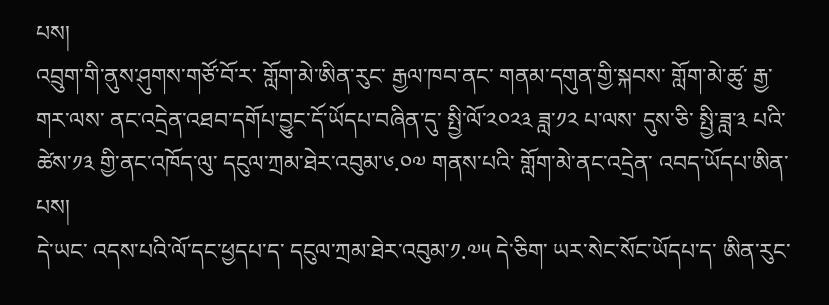པས།
འབྲུག་གི་ནུས་ཤུགས་གཙོ་བོ་ར་ གློག་མེ་ཨིན་རུང་ རྒྱལ་ཁབ་ནང་ གནམ་དགུན་གྱི་སྐབས་ གློག་མེ་ཚུ་ རྒྱ་གར་ལས་ ནང་འདྲེན་འཐབ་དགོཔ་བྱུང་དོ་ཡོདཔ་བཞིན་དུ་ སྤྱི་ལོ་༢༠༢༣ ཟླ་༡༢ པ་ལས་ དུས་ཅི་ སྤྱི་ཟླ་༣ པའི་ཚེས་༡༣ གྱི་ནང་འཁོད་ལུ་ དངུལ་ཀྲམ་ཐེར་འབུམ་༦.༠༧ གནས་པའི་ གློག་མེ་ནང་འདྲེན་ འབད་ཡོདཔ་ཨིན་པས།
དེ་ཡང་ འདས་པའི་ལོ་དང་ཕྱདཔ་ད་ དངུལ་ཀྲམ་ཐེར་འབུམ་༡.༧༥ དེ་ཅིག་ ཡར་སེང་སོང་ཡོདཔ་ད་ ཨིན་རུང་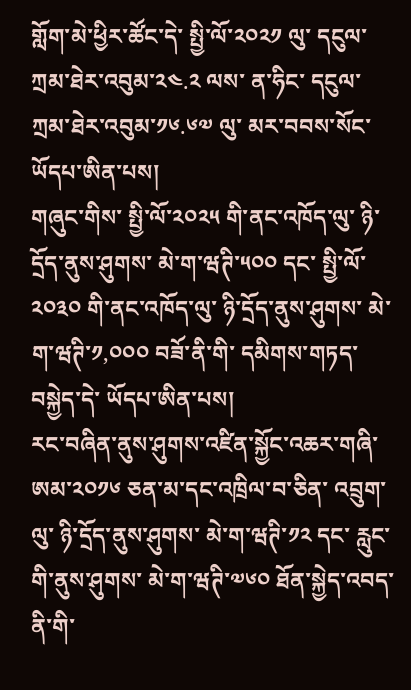གློག་མེ་ཕྱིར་ཚོང་དེ་ སྤྱི་ལོ་༢༠༢༡ ལུ་ དངུལ་ཀྲམ་ཐེར་འབུམ་༢༤.༢ ལས་ ན་ཧིང་ དངུལ་ཀྲམ་ཐེར་འབུམ་༡༦.༦༧ ལུ་ མར་བབས་སོང་ཡོདཔ་ཨིན་པས།
གཞུང་གིས་ སྤྱི་ལོ་༢༠༢༥ གི་ནང་འཁོད་ལུ་ ཉི་དྲོད་ནུས་ཤུགས་ མེ་ག་ཝཊི་༥༠༠ དང་ སྤྱི་ལོ་༢༠༣༠ གི་ནང་འཁོད་ལུ་ ཉི་དྲོད་ནུས་ཤུགས་ མེ་ག་ཝཊི་༡,༠༠༠ བཟོ་ནི་གི་ དམིགས་གཏད་བསྐྱེད་དེ་ ཡོདཔ་ཨིན་པས།
རང་བཞིན་ནུས་ཤུགས་འཛིན་སྐྱོང་འཆར་གཞི་ཨམ་༢༠༡༦ ཅན་མ་དང་འཁྲིལ་བ་ཅིན་ འབྲུག་ལུ་ ཉི་དྲོད་ནུས་ཤུགས་ མེ་ག་ཝཊི་༡༢ དང་ རླུང་གི་ནུས་ཤུགས་ མེ་ག་ཝཊི་༧༦༠ ཐོན་སྐྱེད་འབད་ནི་གི་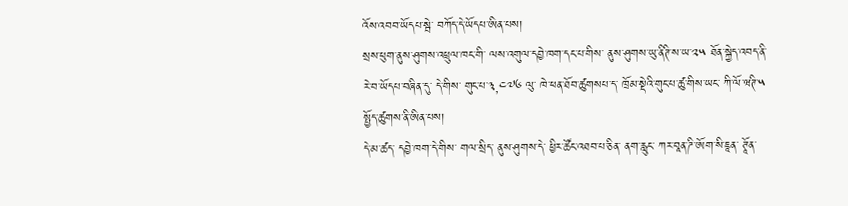འོས་འབབ་ཡོདཔ་སྦེ་ བཀོད་དེ་ཡོདཔ་ཨིན་པས།
སྲས་ཕུག་ནུས་ཤུགས་འཕྲུལ་ཁང་གི་ ལས་འགུལ་དབྱེ་ཁག་དང་པ་གིས་ ནུས་ཤུགས་ཡུ་ནིཊི་ས་ཡ་༢༥ ཐོན་སྐྱེད་འབད་ནི་ རེ་བ་ཡོདཔ་བཞིན་དུ་ དེ་གིས་ གུང་པ་༣,༤༧༦ ལུ་ ཁེ་ཕན་ཐོབ་ཚུགསཔ་ད་ ཁྲོམ་སྡེའི་གུང་པ་ཚུ་གིས་ཡང་ ཀི་ལོ་ཝཊི་༥ སྤྱོད་ཚུགས་ནི་ཨིན་པས།
དེ་མ་ཚད་ དབྱེ་ཁག་དེ་གིས་ གལ་སྲིད་ ནུས་ཤུགས་དེ་ ཕྱིར་ཚོང་འཐབ་པ་ཅིན་ ནག་རླུང་ ཀར་བཱན་ཌི་ཨོག་སི་ཇཱན་ ཊཱོན་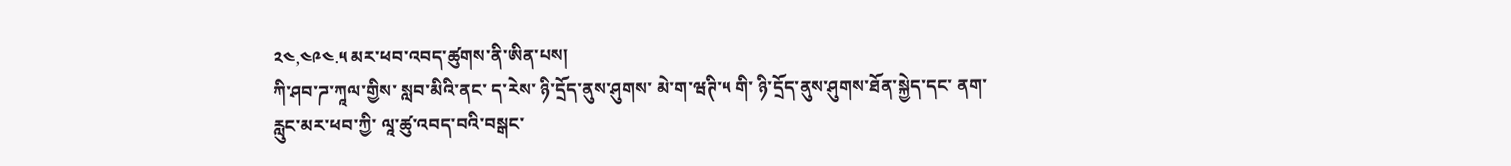༢༤,༤༩༤.༥ མར་ཕབ་འབད་ཚུགས་ནི་ཨིན་པས།
ཀི་ཤབ་ཌ་ཀཱལ་གྱིས་ སླབ་མིའི་ནང་ ད་རེས་ ཉི་དྲོད་ནུས་ཤུགས་ མེ་ག་ཝཊི་༥ གི་ ཉི་དྲོད་ནུས་ཤུགས་ཐོན་སྐྱེད་དང་ ནག་རླུང་མར་ཕབ་ཀྱི་ ལཱ་ཚུ་འབད་བའི་བསྒང་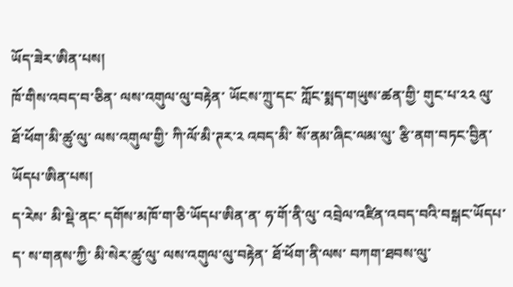ཡོད་ཟེར་ཨིན་པས།
ཁོ་གིས་འབད་བ་ཅིན་ ལས་འགུལ་ལུ་བརྟེན་ ཡོངས་ཀྲུ་དང་ ཀློང་སྨད་གཡུས་ཚན་གྱི་ གུང་པ་༢༢ ལུ་ ཐོ་ཕོག་མི་ཚུ་ལུ་ ལས་འགུལ་གྱི་ ཀི་ལོ་མི་ཊར་༢ འབད་མི་ སོ་ནམ་ཞིང་ལམ་ལུ་ རྩི་ནག་བཏང་བྱིན་ཡོདཔ་ཨིན་པས།
ད་རེས་ མི་སྡེ་ནང་ དགོས་མཁོ་ག་ཅི་ཡོདཔ་ཨིན་ན་ ཧ་གོ་ནི་ལུ་ འབྲེལ་འཛིན་འབད་བའི་བསྒང་ཡོདཔ་ད་ ས་གནས་ཀྱི་ མི་སེར་ཚུ་ལུ་ ལས་འགུལ་ལུ་བརྟེན་ ཐོ་ཕོག་ནི་ལས་ བཀག་ཐབས་ལུ་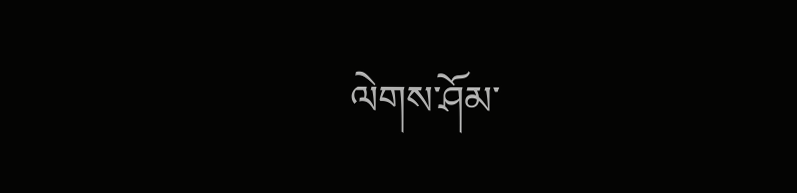ལེགས་ཤོམ་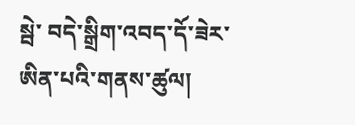སྦེ་ བདེ་སྒྲིག་འབད་དོ་ཟེར་ ཨིན་པའི་གནས་ཚུལ།